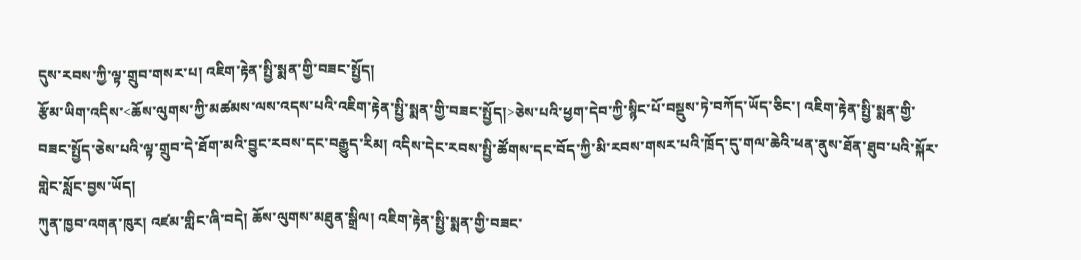དུས་རབས་ཀྱི་ལྟ་གྲུབ་གསར་པ། འཇིག་རྟེན་སྤྱི་སྨན་གྱི་བཟང་སྤྱོད།
རྩོམ་ཡིག་འདིས་<ཆོས་ལུགས་ཀྱི་མཚམས་ལས་འདས་པའི་འཇིག་རྟེན་སྤྱི་སྨན་གྱི་བཟང་སྤྱོད།>ཅེས་པའི་ཕྱག་དེབ་ཀྱི་སྙིང་པོ་བསྡུས་ཏེ་བཀོད་ཡོད་ཅིང་། འཇིག་རྟེན་སྤྱི་སྨན་གྱི་བཟང་སྤྱོད་ཅེས་པའི་ལྟ་གྲུབ་དེ་ཐོག་མའི་བྱུང་རབས་དང་བརྒྱུད་རིམ། འདིས་དེང་རབས་སྤྱི་ཚོགས་དང་བོད་ཀྱི་མི་རབས་གསར་པའི་ཁྲོད་དུ་གལ་ཆེའི་ཕན་ནུས་ཐོན་ཐུབ་པའི་སྐོར་གླེང་སློང་བྱས་ཡོད།
ཀུན་ཁྱབ་འགན་ཁུར། འཛམ་གླིང་ཞི་བདེ། ཆོས་ལུགས་མཐུན་སྒྲིལ། འཇིག་རྟེན་སྤྱི་སྨན་གྱི་བཟང་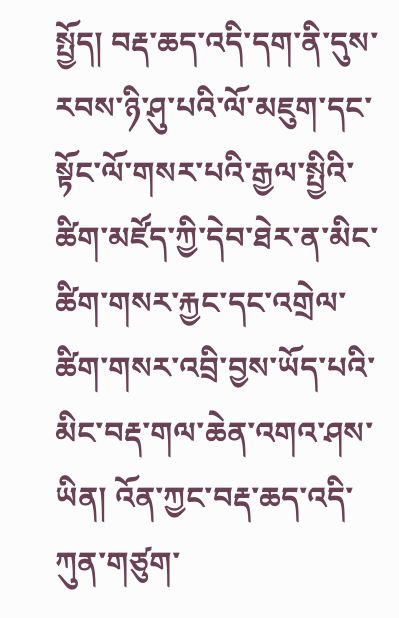སྤྱོད། བརྡ་ཆད་འདི་དག་ནི་དུས་རབས་ཉི་ཤུ་པའི་ལོ་མཇུག་དང་སྟོང་ལོ་གསར་པའི་རྒྱལ་སྤྱིའི་ཚིག་མཛོད་ཀྱི་དེབ་ཐེར་ན་མིང་ཚིག་གསར་རྐྱང་དང་འགྲེལ་ཚིག་གསར་འབྲི་བྱས་ཡོད་པའི་མིང་བརྡ་གལ་ཆེན་འགའ་ཤས་ཡིན། འོན་ཀྱང་བརྡ་ཆད་འདི་ཀུན་གཙུག་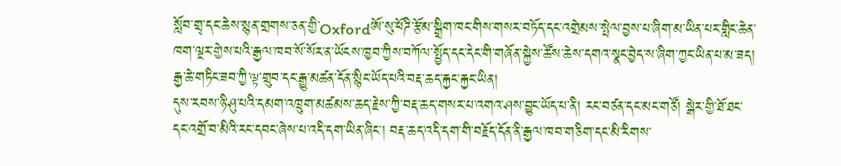སློབ་གྲྭ་དང་ཆེས་སྙན་གྲགས་ཅན་གྱི་Oxfordཨོ་སུ་ཕོཌི་རྩོམ་སྒྲིག་ཁང་གིས་གསར་བཏོད་དང་འགྲེམས་སྤེལ་བྱས་པ་ཞིག་མ་ཡིན་པར་གླིང་ཆེན་ཁག་ལྔར་གྱེས་པའི་རྒྱལ་ཁབ་སོ་སོར་ན་ཡོངས་ཁྱབ་ཀྱིས་བཀོལ་སྤྱོད་དང་དེང་གི་གཞོན་སྐྱེས་ཚོས་ཆེས་དགའ་སྣང་བྱེད་ས་ཞིག་ཀྱང་ཡིན་པ་མ་ཟད། རྒྱ་ཆེ་གཏིང་ཟབ་ཀྱི་ལྟ་གྲུབ་དང་རྒྱུ་མཚན་དོན་སྙིང་ཡོད་པའི་བརྡ་ཆད་རྐྱང་རྐྱང་ཡིན།
དུས་རབས་ཉི་ཤུ་པའི་དམག་འཁྲུག་མཚམས་ཆད་རྗེས་ཀྱི་བརྡ་ཆད་གསར་པ་འགའ་ཤས་བྱུང་ཡོད་པ་ནི། རང་བཙན་དང་མང་གཙོ། སྒེར་གྱི་ཐོ་ཐང་དང་འགྲོ་བ་མིའི་རང་དབང་ཞེས་པ་འདི་དག་ཡིན་ཞིང་། བརྡ་ཆད་འདི་དག་གི་བརྗོད་དོན་ནི་རྒྱལ་ཁབ་གཅིག་དང་མི་རིགས་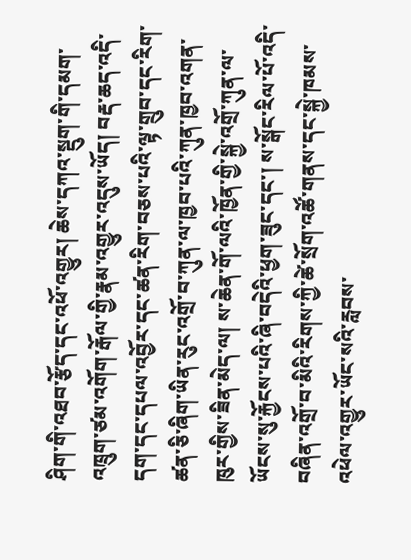ཤིག་གི་འཐབ་རྩོད་དང་འཕོ་འགྱུར། ཆེས་དཀའ་སྡུག་གི་དམག་འཁྲུག་ཙམ་འགོག་རྒོལ་གྱི་རྣམ་འགྱུར་འདུས་ཡོད། བརྡ་ཆད་འདི་དག་དང་དཔལ་འབྱོར་དང་ཚན་རིག་བཅས་པའི་ལྟ་གྲུབ་དང་རིག་ཚན་ཅི་ཞིག་ཡིན་རུང་འགྲོ་བ་ཀུན་ལ་ཁྱབ་པའི་ཀུན་ཁྱབ་འགན་ཁུར་གྱིས་ཟིན་མེད་ལ། ས་ཆེན་གོ་ལའི་ཁྱོན་གྱི་སྐྱེ་འགྲོ་ཀུན་ལ་ཡོངས་སུ་རྐྱོངས་པའི་ཞི་བདེའི་ཕྱག་ཟུང་དང་། ས་སྒོང་རིལ་པོ་འདི་བཞིན་འགྲོ་བ་མིའི་རིགས་ཀྱི་ཚེ་སྲོག་འཚོ་གནས་དང་སྐྱེ་ཁམས་འཕེལ་འགྱུར་ཡོང་སའི་རླབས་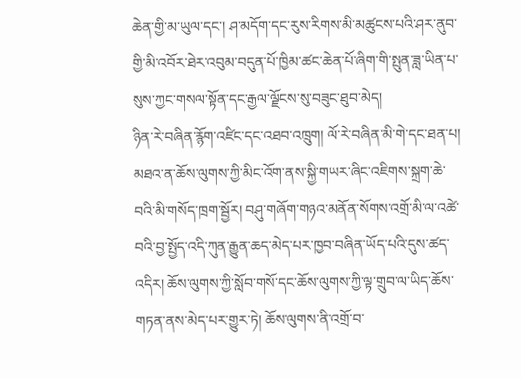ཆེན་གྱི་མ་ཡུལ་དང་། ཤ་མདོག་དང་རུས་རིགས་མི་མཚུངས་པའི་ཤར་ནུབ་གྱི་མི་འབོར་ཐེར་འབུམ་བདུན་པོ་ཁྱིམ་ཚང་ཆེན་པོ་ཞིག་གི་སྤུན་ཟླ་ཡིན་པ་སུས་ཀྱང་གསལ་སྟོན་དང་རྒྱལ་ལྗོངས་སུ་བཟུང་ཐུབ་མེད།
ཉིན་རེ་བཞིན་རྙོག་འཛིང་དང་འཐབ་འཁྲུག། ལོ་རེ་བཞིན་མི་གེ་དང་ཐན་པ། མཐའ་ན་ཆོས་ལུགས་ཀྱི་མིང་འོག་ནས་སྐྱི་གཡར་ཞིང་འཇིགས་སྐྲག་ཆེ་བའི་མི་གསོད་ཁྲག་སྦྱོར། བཤུ་གཞོག་གཉའ་མནོན་སོགས་འགྲོ་མི་ལ་འཚེ་བའི་བྱ་སྤྱོད་འདི་ཀུན་རྒྱུན་ཆད་མེད་པར་ཁྱབ་བཞིན་ཡོད་པའི་དུས་ཚད་འདིར། ཆོས་ལུགས་ཀྱི་སློབ་གསོ་དང་ཆོས་ལུགས་ཀྱི་ལྟ་གྲུབ་ལ་ཡིད་ཆོས་གཏན་ནས་མེད་པར་གྱུར་ཏེ། ཆོས་ལུགས་ནི་འགྲོ་བ་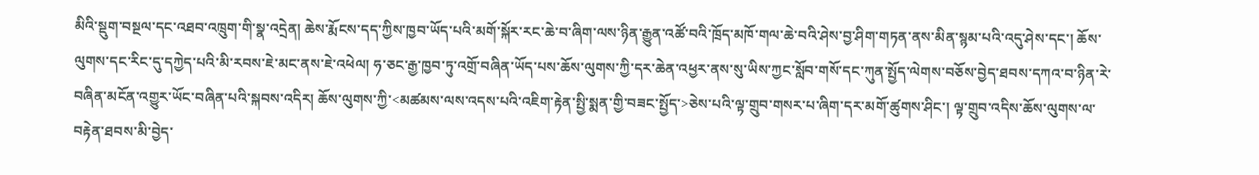མིའི་སྡུག་བསྔལ་དང་འཐབ་འཁྲུག་གི་སྣ་འདྲེན། ཆེས་རྨོངས་དད་ཀྱིས་ཁྱབ་ཡོད་པའི་མགོ་སྐོར་རང་ཆེ་བ་ཞིག་ལས་ཉིན་རྒྱུན་འཚོ་བའི་ཁྲོད་མཁོ་གལ་ཆེ་བའི་ཤེས་བྱ་ཤིག་གཏན་ནས་མིན་སྙམ་པའི་འདུ་ཤེས་དང་། ཆོས་ལུགས་དང་རིང་དུ་དཀྱེད་པའི་མི་རབས་ཇེ་མང་ནས་ཇེ་འཕེལ། ཧ་ཅང་རྒྱ་ཁྱབ་ཏུ་འགྲོ་བཞིན་ཡོད་པས་ཆོས་ལུགས་ཀྱི་དར་ཆེན་འཕྱར་ནས་སུ་ཡིས་ཀྱང་སློབ་གསོ་དང་ཀུན་སྤྱོད་ལེགས་བཅོས་བྱེད་ཐབས་དཀའ་བ་ཉིན་རེ་བཞིན་མངོན་འགྱུར་ཡོང་བཞིན་པའི་སྐབས་འདིར། ཆོས་ལུགས་ཀྱི་<མཚམས་ལས་འདས་པའི་འཇིག་རྟེན་སྤྱི་སྨན་གྱི་བཟང་སྤྱོད་>ཅེས་པའི་ལྟ་གྲུབ་གསར་པ་ཞིག་དར་མགོ་ཚུགས་ཤིང་། ལྟ་གྲུབ་འདིས་ཆོས་ལུགས་ལ་བརྟེན་ཐབས་མི་བྱེད་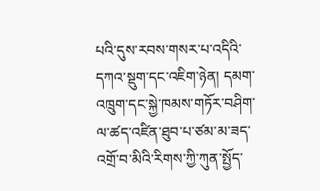པའི་དུས་རབས་གསར་པ་འདིའི་དཀའ་སྡུག་དང་འཇིག་ཉེན། དམག་འཁྲུག་དང་སྐྱེ་ཁམས་གཏོར་བཤིག་ལ་ཚད་འཛིན་ཐུབ་པ་ཙམ་མ་ཟད་འགྲོ་བ་མིའི་རིགས་ཀྱི་ཀུན་སྤྱོད་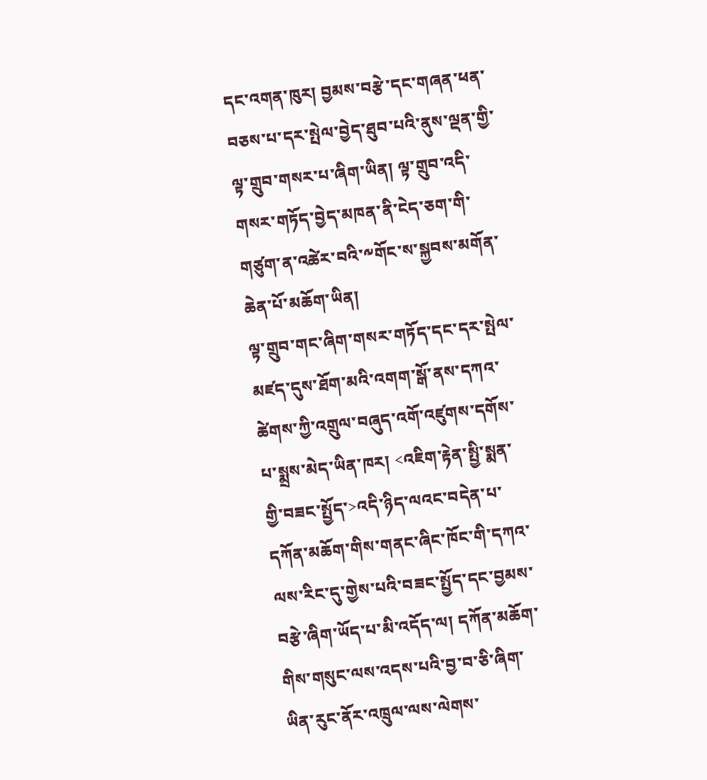དང་འགན་ཁུར། བྱམས་བརྩེ་དང་གཞན་ཕན་བཅས་པ་དར་སྤེལ་བྱེད་ཐུབ་པའི་ནུས་ལྡན་གྱི་ལྟ་གྲུབ་གསར་པ་ཞིག་ཡིན། ལྟ་གྲུབ་འདི་གསར་གཏོད་བྱེད་མཁན་ནི་ངེད་ཅག་གི་གཙུག་ན་འཚེར་བའི་༸གོང་ས་སྐྱབས་མགོན་ཆེན་པོ་མཆོག་ཡིན།
ལྟ་གྲུབ་གང་ཞིག་གསར་གཏོད་དང་དར་སྤེལ་མཛད་དུས་ཐོག་མའི་འགག་སྒོ་ནས་དཀའ་ཚེགས་ཀྱི་འགྲུལ་བཞུད་འགོ་འཛུགས་དགོས་པ་སྨྲས་མེད་ཡིན་ཁར། <འཇིག་རྟེན་སྤྱི་སྨན་གྱི་བཟང་སྤྱོད་>འདི་ཉིད་ལའང་བདེན་པ་དཀོན་མཆོག་གིས་གནང་ཞིང་ཁོང་གི་དཀའ་ལས་རིང་དུ་གྱེས་པའི་བཟང་སྤྱོད་དང་བྱམས་བརྩེ་ཞིག་ཡོད་པ་མི་འདོད་ལ། དཀོན་མཆོག་གིས་གསུང་ལས་འདས་པའི་བྱ་བ་ཅི་ཞིག་ཡིན་རུང་ནོར་འཁྲུལ་ལས་ལེགས་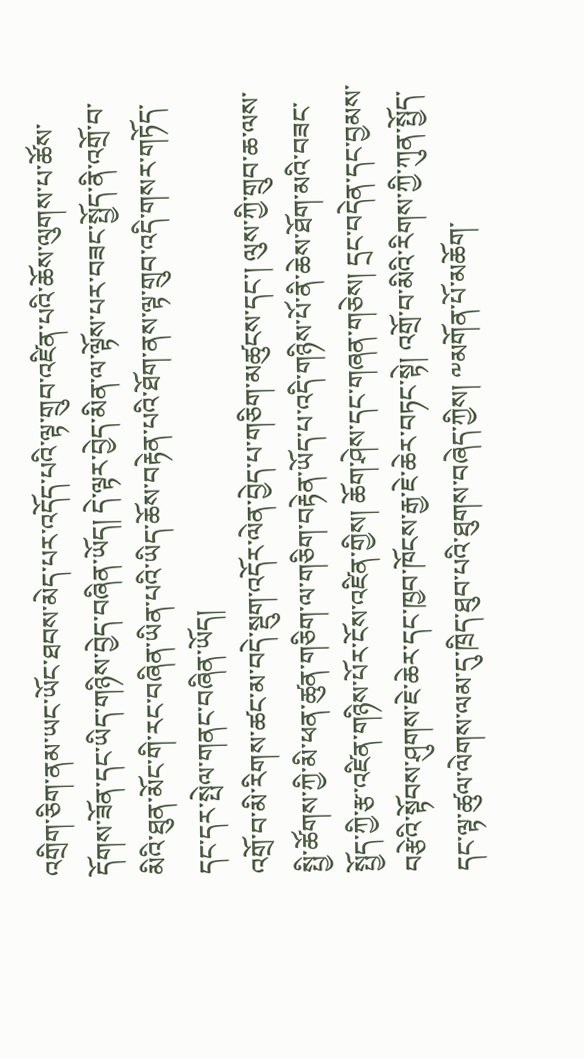འགྲིག་ཅིག་ནམ་ཡང་ཡོང་ཐབས་མེད་པར་འདོད་པའི་ལྟ་གྲུབ་འཛིན་པའི་ཆོས་ལུགས་པ་ཚོས་དོགས་ཟོན་དང་ཡིད་གཉིས་བྱེད་བཞིན་ཡོད། དེ་ལྟར་བྱེད་མིན་ལ་ལྟོས་པར་བཟང་སྤྱོད་ནི་འགྲོ་བ་མིའི་ཐུན་མོང་གི་རང་བཞིན་ཡིན་པའི་ཡིད་ཆོས་བརྟེན་པའི་ཐོག་ནས་ལྟ་གྲུབ་འདི་གསར་གཏོད་དང་དར་སྤེལ་གནང་བཞིན་ཡོད།
འགྲོ་བ་མི་རིགས་ཚང་མ་བདེ་སྡུག་འདོར་ལེན་བྱེད་པ་གཅིག་མཚུངས་དང་། ལུས་ཀྱི་གྲུབ་ཆ་ལས་སྤྱི་ཚོགས་ཀྱི་མི་ཕན་ཚུན་གཅིག་ལ་གཅིག་བརྟེན་ཡོད་པ་འདི་གཉིས་པོ་ནི་ཆེས་ཐོག་མའི་བཟང་སྤྱོད་ཀྱི་རྩ་འཛིན་གཉིས་པོར་ངོས་འཛིན་གྱིས། ཆོག་ཤེས་དང་གཞན་གཅེས། དྲང་བདེན་དང་བྱམས་བརྩེའི་སྟོབས་ཤུགས་ཇེ་ཆེར་དང་ཁྱབ་ཁོངས་རྒྱ་ཇེ་ཆེར་བཏང་སྟེ། འགྲོ་བ་མིའི་རིགས་ཀྱི་ཀུན་སྤྱོད་དང་ལྟ་ཚུལ་ལེགས་ལམ་དུ་ཁྲིད་ཐུབ་པའི་ཐུགས་བཞེད་ཀྱིས། ༸མགོན་པོ་མཆོག་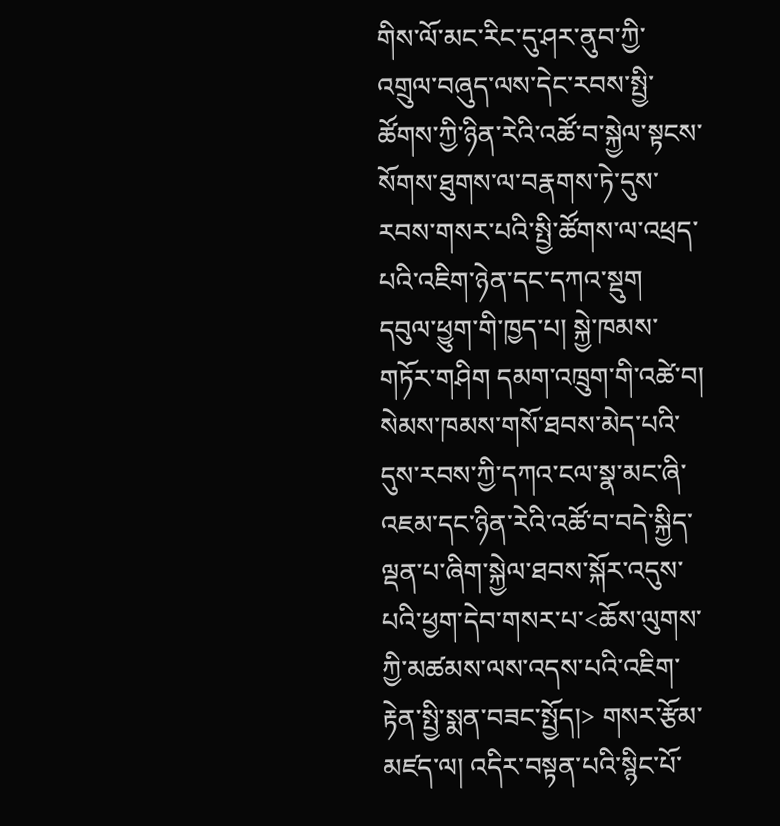གིས་ལོ་མང་རིང་དུ་ཤར་ནུབ་ཀྱི་འགྲུལ་བཞུད་ལས་དེང་རབས་སྤྱི་ཚོགས་ཀྱི་ཉིན་རེའི་འཚོ་བ་སྐྱེལ་སྟངས་སོགས་ཐུགས་ལ་བརྣགས་ཏེ་དུས་རབས་གསར་པའི་སྤྱི་ཚོགས་ལ་འཕྲད་པའི་འཇིག་ཉེན་དང་དཀའ་སྡུག དབུལ་ཕྱུག་གི་ཁྱད་པ། སྐྱེ་ཁམས་གཏོར་གཤིག དམག་འཁྲུག་གི་འཚེ་བ། སེམས་ཁམས་གསོ་ཐབས་མེད་པའི་དུས་རབས་ཀྱི་དཀའ་ངལ་སྣ་མང་ཞི་འཇམ་དང་ཉིན་རེའི་འཚོ་བ་བདེ་སྐྱིད་ལྡན་པ་ཞིག་སྐྱེལ་ཐབས་སྐོར་འདུས་པའི་ཕྱག་དེབ་གསར་པ་<ཆོས་ལུགས་ཀྱི་མཚམས་ལས་འདས་པའི་འཇིག་རྟེན་སྤྱི་སྨན་བཟང་སྤྱོད།> གསར་རྩོམ་མཛད་ལ། འདིར་བསྟན་པའི་སྙིང་པོ་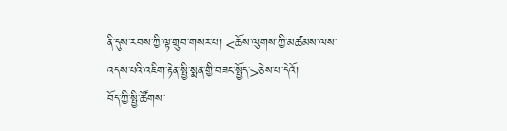ནི་དུས་རབས་ཀྱི་ལྟ་གྲུབ་གསར་པ། <ཆོས་ལུགས་ཀྱི་མཚམས་ལས་འདས་པའི་འཇིག་རྟེན་སྤྱི་སྨན་གྱི་བཟང་སྤྱོད་>ཅེས་པ་དེའོ།
བོད་ཀྱི་སྤྱི་ཚོགས་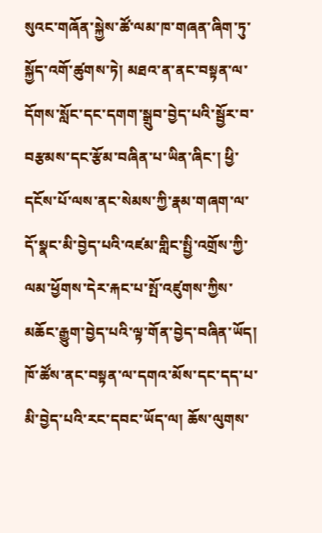སུའང་གཞོན་སྐྱེས་ཚོ་ལམ་ཁ་གཞན་ཞིག་ཏུ་སྐྱོད་འགོ་ཚུགས་ཏེ། མཐའ་ན་ནང་བསྟན་ལ་དོགས་སློང་དང་དགག་སྒྲུབ་བྱེད་པའི་སྦྱོར་བ་བརྩམས་དང་རྩོམ་བཞིན་པ་ཡིན་ཞིང་། ཕྱི་དངོས་པོ་ལས་ནང་སེམས་ཀྱི་རྣམ་གཞག་ལ་དོ་སྣང་མི་བྱེད་པའི་འཛམ་གླིང་སྤྱི་འགྲོས་ཀྱི་ལམ་ཕྱོགས་དེར་རྐང་པ་སྤོ་འཛུགས་ཀྱིས་མཆོང་རྒྱུག་བྱེད་པའི་ལྟ་གོན་བྱེད་བཞིན་ཡོད། ཁོ་ཚོས་ནང་བསྟན་ལ་དགའ་མོས་དང་དད་པ་མི་བྱེད་པའི་རང་དབང་ཡོད་ལ། ཆོས་ལུགས་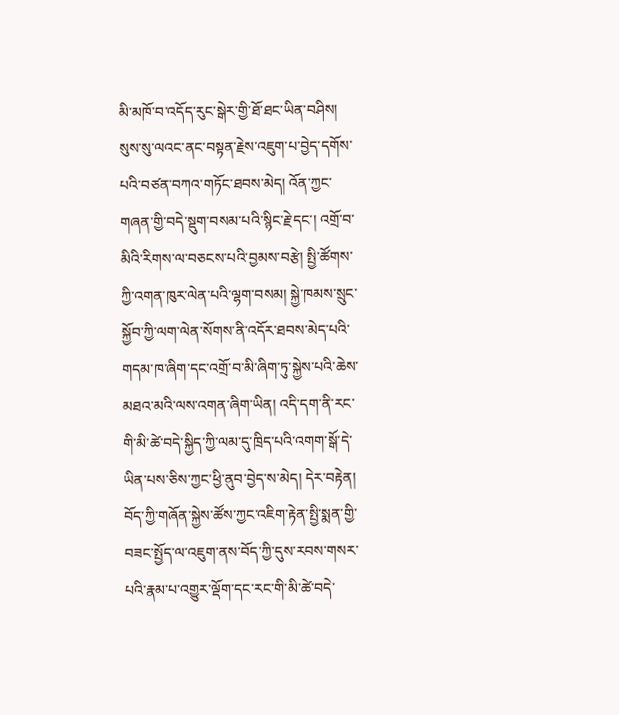མི་མཁོ་བ་འདོད་རུང་སྒེར་གྱི་ཐོ་ཐང་ཡིན་བཤིས། སུས་སུ་ལའང་ནང་བསྟན་རྗེས་འཇུག་པ་བྱེད་དགོས་པའི་བཙན་བཀའ་གཏོང་ཐབས་མེད། འོན་ཀྱང་གཞན་གྱི་བདེ་སྡུག་བསམ་པའི་སྙིང་རྗེ་དང་། འགྲོ་བ་མིའི་རིགས་ལ་བཅངས་པའི་བྱམས་བརྩེ། སྤྱི་ཚོགས་ཀྱི་འགན་ཁུར་ལེན་པའི་ལྷག་བསམ། སྐྱེ་ཁམས་སྲུང་སྐྱོབ་ཀྱི་ལག་ལེན་སོགས་ནི་འདོར་ཐབས་མེད་པའི་གདམ་ཁ་ཞིག་དང་འགྲོ་བ་མི་ཞིག་ཏུ་སྐྱེས་པའི་ཆེས་མཐའ་མའི་ལས་འགན་ཞིག་ཡིན། འདི་དག་ནི་རང་གི་མི་ཚེ་བདེ་སྐྱིད་ཀྱི་ལམ་དུ་ཁྲིད་པའི་འགག་སྒོ་དེ་ཡིན་པས་ཅིས་ཀྱང་ཕྱི་ནུབ་བྱེད་ས་མེད། དེར་བརྟེན། བོད་ཀྱི་གཞོན་སྐྱེས་ཚོས་ཀྱང་འཇིག་རྟེན་སྤྱི་སྨན་གྱི་བཟང་སྤྱོད་ལ་འཇུག་ནས་བོད་ཀྱི་དུས་རབས་གསར་པའི་རྣམ་པ་འགྱུར་ལྡོག་དང་རང་གི་མི་ཚེ་བདེ་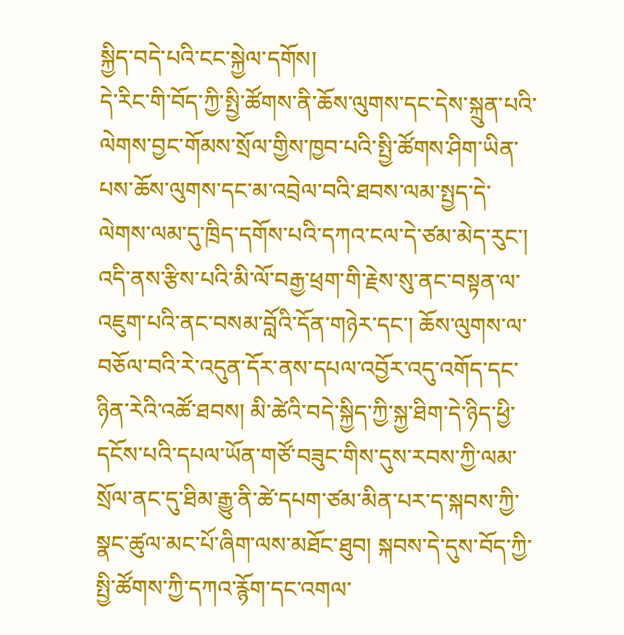སྐྱིད་བདེ་པའི་ངང་སྐྱེལ་དགོས།
དེ་རིང་གི་བོད་ཀྱི་སྤྱི་ཚོགས་ནི་ཆོས་ལུགས་དང་དེས་སྐྲུན་པའི་ལེགས་བྱང་གོམས་སྲོལ་གྱིས་ཁྱབ་པའི་སྤྱི་ཚོགས་ཤིག་ཡིན་པས་ཆོས་ལུགས་དང་མ་འབྲེལ་བའི་ཐབས་ལམ་སྤྱད་དེ་ལེགས་ལམ་དུ་ཁྲིད་དགོས་པའི་དཀའ་ངལ་དེ་ཙམ་མེད་རུང་། འདི་ནས་རྩིས་པའི་མི་ལོ་བརྒྱ་ཕྲག་གི་རྗེས་སུ་ནང་བསྟན་ལ་འཇུག་པའི་ནང་བསམ་བློའི་དོན་གཉེར་དང་། ཆོས་ལུགས་ལ་བཅོལ་བའི་རེ་འདུན་དོར་ནས་དཔལ་འབྱོར་འདུ་འགོད་དང་ཉིན་རེའི་འཚོ་ཐབས། མི་ཚེའི་བདེ་སྐྱིད་ཀྱི་སྐྱ་ཐིག་དེ་ཉིད་ཕྱི་དངོས་པའི་དཔལ་ཡོན་གཙོ་བཟུང་གིས་དུས་རབས་ཀྱི་ལམ་སྲོལ་ནང་དུ་ཐིམ་རྒྱུ་ནི་ཚེ་དཔག་ཙམ་མིན་པར་ད་སྐབས་ཀྱི་སྣང་ཚུལ་མང་པོ་ཞིག་ལས་མཐོང་ཐུབ། སྐབས་དེ་དུས་བོད་ཀྱི་སྤྱི་ཚོགས་ཀྱི་དཀའ་རྙོག་དང་འགལ་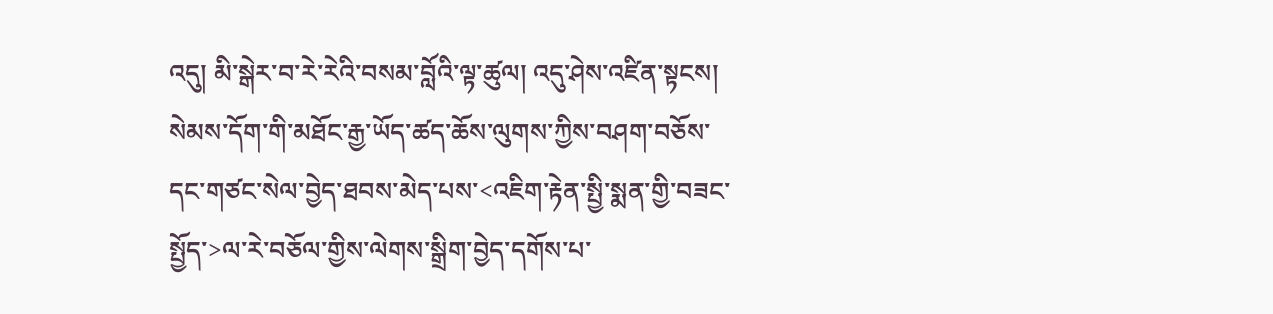འདུ། མི་སྒེར་བ་རེ་རེའི་བསམ་བློའི་ལྟ་ཚུལ། འདུ་ཤེས་འཛིན་སྟངས། སེམས་དོག་གི་མཐོང་རྒྱ་ཡོད་ཚད་ཆོས་ལུགས་ཀྱིས་བཤག་བཅོས་དང་གཙང་སེལ་བྱེད་ཐབས་མེད་པས་<འཇིག་རྟེན་སྤྱི་སྨན་གྱི་བཟང་སྤྱོད་>ལ་རེ་བཅོལ་གྱིས་ལེགས་སྒྲིག་བྱེད་དགོས་པ་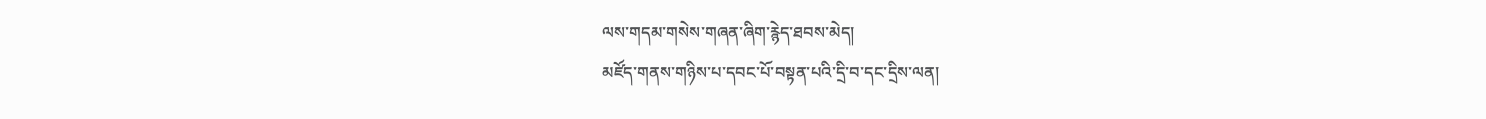ལས་གདམ་གསེས་གཞན་ཞིག་རྙེད་ཐབས་མེད།
མཛོད་གནས་གཉིས་པ་དབང་པོ་བསྟན་པའི་དྲི་བ་དང་དྲིས་ལན།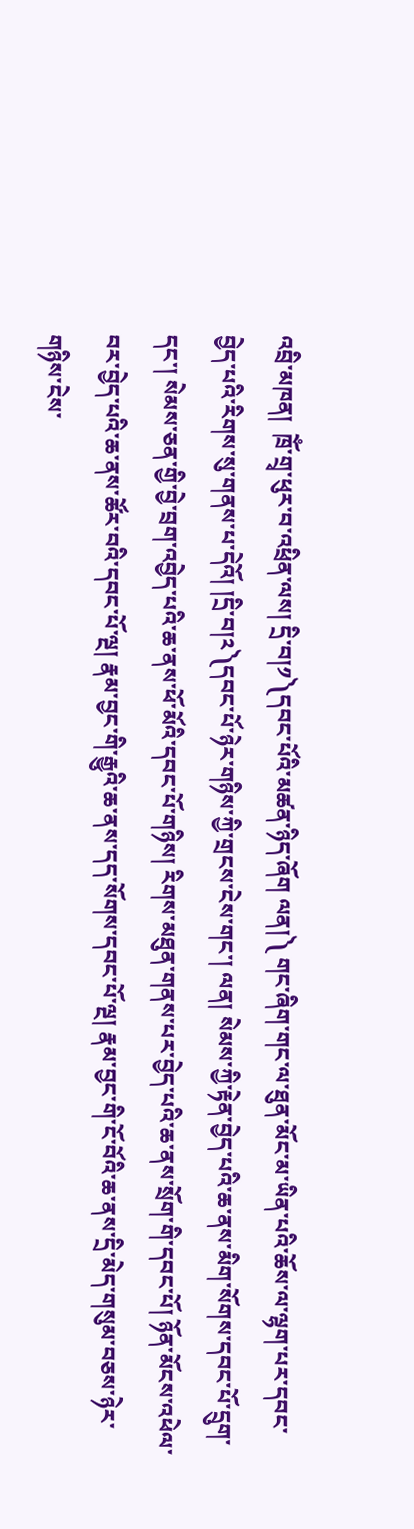འབྲི་མཁན།  ཁྲོཾ་གྲྭ་ཕུར་བ་འཕྲིན་ལས། དྲི་བ།༡༽དབང་པོའི་མཚན་ཉིད་ཞོག ལན།༽ གང་ཞིག་གང་ལ་ཐུན་མོང་མ་ཡིན་པའི་ཆོས་ལ་ལྷག་པར་དབང་བྱེད་པའི་རིགས་སུ་གནས་པ་དེའོ། །དྲི་བ།༢༽དབང་པོ་ཉེར་གཉིས་ཀྱི་གྲངས་ངེས་གང་། ལན། སེམས་ཀྱི་རྟེན་བྱེད་པའི་ཆ་ནས་མིག་སོགས་དབང་པོ་དྲུག་དང་། སེམས་ཅན་གྱི་བྱེ་བྲག་འབྱེད་པའི་ཆ་ནས་ཕོ་མོའི་དབང་པོ་གཉིས། རིགས་མཐུན་གནས་པར་བྱེད་པའི་ཆ་ནས་སྲོག་གི་དབང་པོ། ཉོན་མོངས་འཕེལ་བར་བྱེད་པའི་ཆ་ནས་ཚོར་བའི་དབང་པོ་ལྔ། རྣམ་བྱང་གི་རྒྱུའི་ཆ་ནས་དད་སོགས་དབང་པོ་ལྔ། རྣམ་བྱང་གི་ངོ་བོའི་ཆ་ནས་དྲི་མེད་གསུམ་བཅས་ཉེར་གཉིས་ངེས་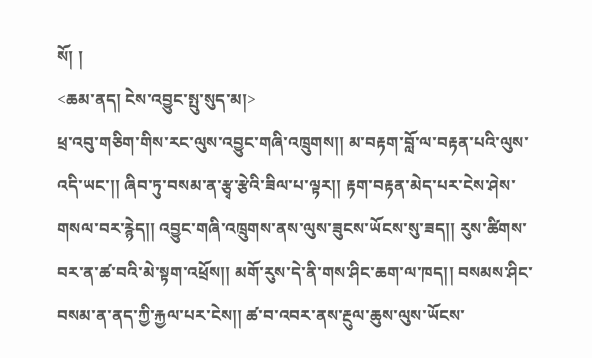སོ། །
<ཆམ་ནད། ངེས་འབྱུང་སྤུ་སུད་མ།>
ཕྲ་འབུ་གཅིག་གིས་རང་ལུས་འབྱུང་གཞི་འཁྲུགས།། མ་བརྟག་བློ་ལ་བརྟན་པའི་ལུས་འདི་ཡང་།། ཞིབ་ཏུ་བསམ་ན་རྩྭ་རྩེའི་ཟིལ་པ་ལྟར།། རྟག་བརྟན་མེད་པར་ངེས་ཤེས་གསལ་བར་རྙེད།། འབྱུང་གཞི་འཁྲུགས་ནས་ལུས་ཟུངས་ཡོངས་སུ་ཟད།། རུས་ཚིགས་བར་ན་ཚ་བའི་མེ་སྟག་འཕྲོས།། མགོ་རུས་དེ་ནི་གས་ཤིང་ཆག་ལ་ཁད།། བསམས་ཤིང་བསམ་ན་ནད་ཀྱི་རྐྱལ་པར་ངེས།། ཚ་བ་འབར་ནས་རྔུལ་ཆུས་ལུས་ཡོངས་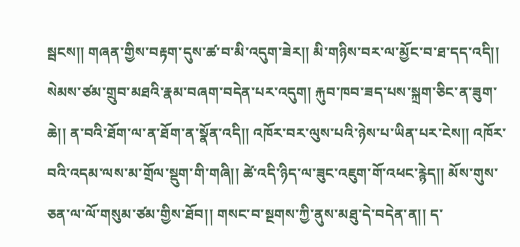སྦངས།། གཞན་གྱིས་བརྟག་དུས་ཚ་བ་མི་འདུག་ཟེར།། མི་གཉིས་བར་ལ་མྱོང་བ་ཐ་དད་འདི།། སེམས་ཙམ་གྲུབ་མཐའི་རྣམ་བཞག་བདེན་པར་འདུག། རྐུབ་ཁབ་ཟད་པས་སྐྲག་ཅིང་ན་ཟུག་ཆེ།། ན་བའི་ཐོག་ལ་ན་ཐོག་ན་སྣོན་འདི།། འཁོར་བར་ལུས་པའི་ཉེས་པ་ཡིན་པར་ངེས།། འཁོར་བའི་འདམ་ལས་མ་གྲོལ་སྡུག་གི་གཞི།། ཚེ་འདི་ཉིད་ལ་ཟུང་འཇུག་གོ་འཕང་རྙེད།། མོས་གུས་ཅན་ལ་ལོ་གསུམ་ཙམ་གྱིས་ཐོབ།། གསང་བ་སྔགས་ཀྱི་ནུས་མཐུ་དེ་བདེན་ན།། ད་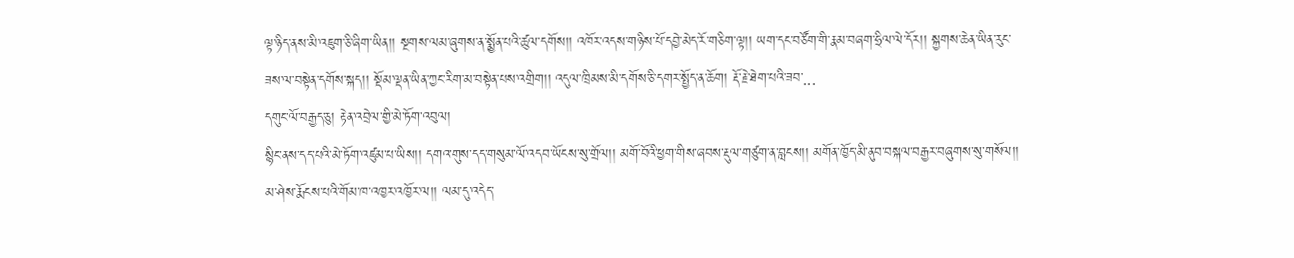ལྟ་ཉིད་ནས་མི་འཇུག་ཅི་ཞིག་ཡིན།། སྔགས་ལམ་ཞུགས་ན་སྨྱོན་པའི་ཚུལ་དགོས།། འཁོར་འདས་གཉིས་པོ་དབྱེ་མེད་རོ་གཅིག་ལྟ།། ཡག་དང་བཙོག་གི་རྣམ་བཞག་ཧྲིལ་ལེ་དོར།། སྐྱགས་ཆེན་ཡིན་རུང་ཟས་ལ་བསྟེན་དགོས་སྐད།། སྡོམ་ལྡན་ཡིན་ཀྱང་རིག་མ་བསྟེན་པས་འགྲིག།། འདུལ་ཁྲིམས་མི་དགོས་ཅི་དགར་སྤྱོད་ན་ཆོག། རྡོ་རྗེ་ཐེག་པའི་ཟབ་...
དགུང་ལོ་བརྒྱད་ཅུ། རྟེན་འབྲེལ་གྱི་མེ་ཏོག་འབུལ།
སྙིང་ནས་དད་པའི་མེ་ཏོག་འཛུམ་པ་ཡིས།། དགའ་གུས་དད་གསུམ་ལོ་འདབ་ཡོངས་སུ་གྲོལ།། མགོ་བོའི་ཕྱག་གིས་ཞབས་རྡུལ་གཙུག་ན་བླངས།། མགོན་ཁྱོད་མི་ནུབ་བསྐལ་བརྒྱར་བཞུགས་སུ་གསོལ།། མ་ཤེས་རྨོངས་པའི་གོམ་ཁ་འཁྱར་འཁྱོར་ལ།། ལམ་དུ་འདེད་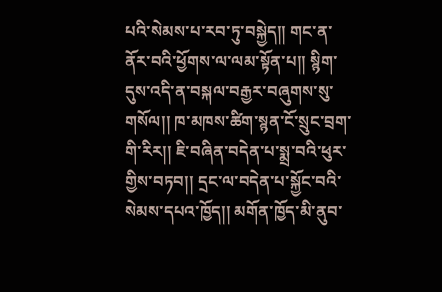པའི་སེམས་པ་རབ་ཏུ་བསྐྱེད།། གང་ན་ནོར་བའི་ཕྱོགས་ལ་ལམ་སྟོན་པ།། སྙིག་དུས་འདི་ན་བསྐལ་བརྒྱར་བཞུགས་སུ་གསོལ།། ཁ་མཁས་ཚིག་སྙན་ངོ་སྲུང་བྲག་གི་རིར།། ཇི་བཞིན་བདེན་པ་སྨྲ་བའི་ཕུར་གྱིས་བཏབ།། དྲང་ལ་བདེན་པ་སྐྱོང་བའི་སེམས་དཔའ་ཁྱོད།། མགོན་ཁྱོད་མི་ནུབ་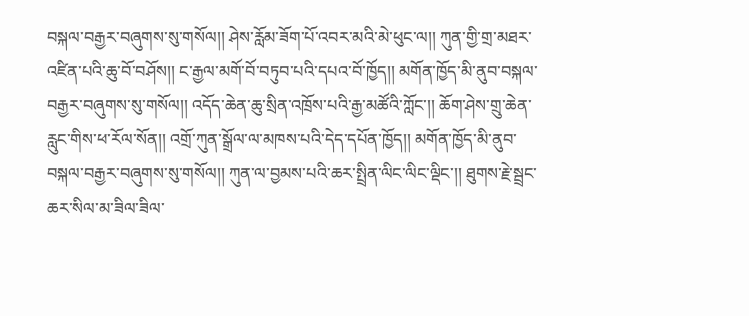བསྐལ་བརྒྱར་བཞུགས་སུ་གསོལ།། ཤེས་རློམ་ཟོག་པོ་འབར་མའི་མེ་ཕུང་ལ།། ཀུན་གྱི་གྲ་མཐར་འཛིན་པའི་ཆུ་བོ་བཤོས།། ང་རྒྱལ་མགོ་བོ་བཏུབ་པའི་དཔའ་བོ་ཁྱོད།། མགོན་ཁྱོད་མི་ནུབ་བསྐལ་བརྒྱར་བཞུགས་སུ་གསོལ།། འདོད་ཆེན་ཆུ་སྲིན་འཁྲོས་པའི་རྒྱ་མཚོའི་ཀློང་།། ཆོག་ཤེས་གྲུ་ཆེན་རླུང་གིས་ཕ་རོལ་སོན།། འགྲོ་ཀུན་སྒྲོལ་ལ་མཁས་པའི་དེད་དཔོན་ཁྱོད།། མགོན་ཁྱོད་མི་ནུབ་བསྐལ་བརྒྱར་བཞུགས་སུ་གསོལ།། ཀུན་ལ་བྱམས་པའི་ཆར་སྤྲིན་ལིང་ལིང་ལྡིང་།། ཐུགས་རྗེ་སྦྲང་ཆར་སིལ་མ་ཟིལ་ཟིལ་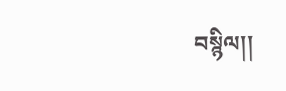བསྙིལ།།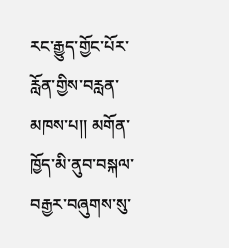རང་རྒྱུད་གྱོང་པོར་རློན་གྱིས་བརླན་མཁས་པ།། མགོན་ཁྱོད་མི་ནུབ་བསྐལ་བརྒྱར་བཞུགས་སུ་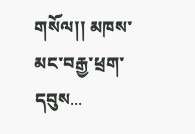གསོལ།། མཁས་མང་བརྒྱ་ཕྲག་དབུས...